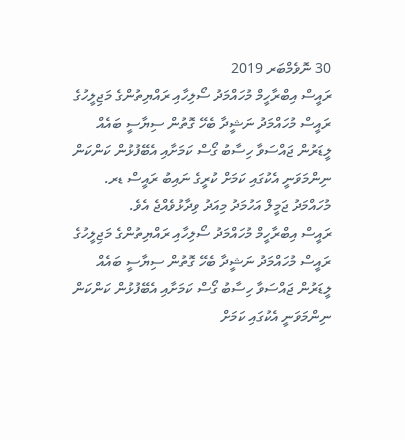30 ނޮވެމްބަރ 2019
ރައީސް އިބްރާހީމް މުހައްމަދު ސޯލިހާއި ރައްޔިތުންގެ މަޖިލީހުގެ ރައީސް މުހައްމަދު ނަޝީދާ ބެހޭ ގޮތުން ސިޔާސީ ބައެއް ލީޑަރުން ޖައްސަވާ ހިސާބު ގޯސް ކަމަށާއި އެބޭފުޅުން ކަންކަން ނިންމަވަނީ އެކުގައި ކަމަށް ކުރީގެ ނައިބު ރައީސް ޑރ. މުހައްމަދު ޖަމީލް އަހުމަދު މިއަދު ވިދާޅުވެއްޖެ އެވެ.
ރައީސް އިބްރާހީމް މުހައްމަދު ސޯލިހާއި ރައްޔިތުންގެ މަޖިލީހުގެ ރައީސް މުހައްމަދު ނަޝީދާ ބެހޭ ގޮތުން ސިޔާސީ ބައެއް ލީޑަރުން ޖައްސަވާ ހިސާބު ގޯސް ކަމަށާއި އެބޭފުޅުން ކަންކަން ނިންމަވަނީ އެކުގައި ކަމަށް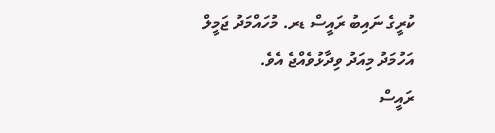ކުރީގެ ނައިބު ރައީސް ޑރ. މުހައްމަދު ޖަމީލް އަހުމަދު މިއަދު ވިދާޅުވެއްޖެ އެވެ.
ރައީސް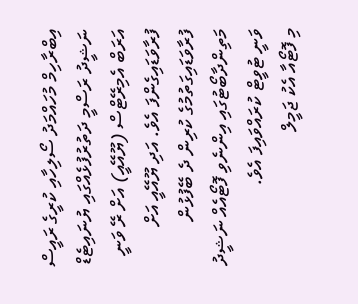އިބްރާހިމް މުހައްމަދު ސޯލިހާއި ކުރީގެ ރައީސް ނަޝީދު ރަސްމީ ދަތުރުފުޅެއްގައި ޔުނައިޓެޑް އަރަބް އެމިރޭޓްސް (ޔޫއޭއީ) އަށް ރޭ ވަނީ ފުރާވަޑައިގެންފަ އެވެ. އަދި ޔޫއޭއީ އަށް ފުރާވަޑައިގަތުމުގެ ކުރިން ދެ ބޭފުޅުން މަތިންދާބޯޓުގައި އިންނެވި ފޮޓޯއެއް ނަޝީދު ވަނީ ޓުވީޓް ކުރައްވައިފަ އެވެ.
މި ފޮޓޯއާ އެކު ޖަމީލް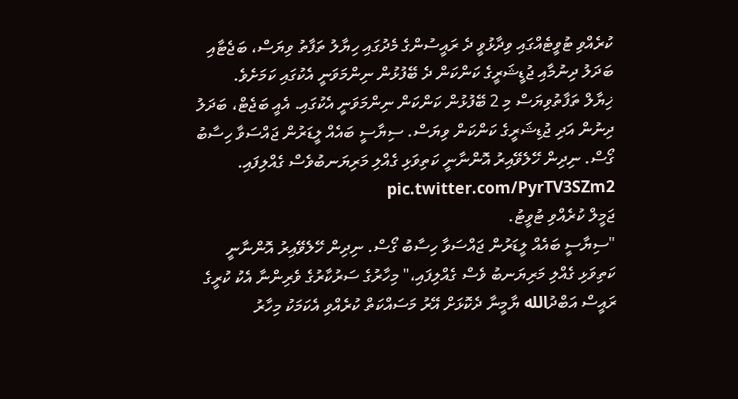ކުރެއްވި ޓުވީޓެއްގައި ވިދާޅުވީ ދެ ރައީސުންގެ މެދުގައި ހިޔާލު ތަފާތު ވިޔަސް، ބަޖެޓާއި ބަދަލު ދިނުމާއި ޖުޑީޝަރީގެ ކަންކަން ދެ ބޭފުޅުން ނިންމަވަނީ އެކުގައި ކަމަށެވެ.
ޚިޔާލް ތަފާތުވިޔަސް މި 2 ބޭފުޅުން ކަންކަން ނިންމަވަނީ އެކުގައި. އެއީ ބަޖެޓް، ބަދަލު ދިނުން އަދި ޖުޑިޝަރީގެ ކަންކަން ވިޔަސް. ސިޔާސީ ބައެއް ލީޑަރުން ޖައްސަވާ ހިސާބު ގޯސް. ނިދިން ހޭލެވޭއިރު އޮންނާނީ ކަތިވަޅި ގެއްލި މަރިޔަނބުވެސް ގެއްލިފައި. pic.twitter.com/PyrTV3SZm2
ޖަމީލް ކުރެއްވި ޓުވީޓު.
"ސިޔާސީ ބައެއް ލީޑަރުން ޖައްސަވާ ހިސާބު ގޯސް. ނިދިން ހޭލެވޭއިރު އޮންނާނީ ކަތިވަޅި ގެއްލި މަރިޔަނބު ވެސް ގެއްލިފައި،" މިހާރުގެ ސަރުކާރުގެ ވެރިންނާ އެކު ކުރީގެ ރައީސް އަބްދުالله ޔާމީނާ ދެކޮޅަށް އޭރު މަސައްކަތް ކުރެއްވި އެކަމަކު މިހާރު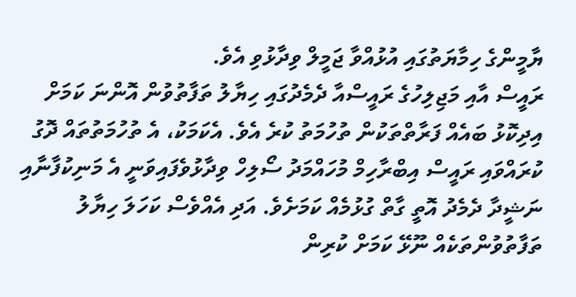ޔާމީންގެ ހިމާޔަތުގައި އުޅުއްވާ ޖަމީލް ވިދާޅުވި އެވެ.
ރައީސް އާއި މަޖިލިހުގެ ރައީސްއާ ދެމެދުގައި ހިޔާލު ތަފާތުވުން އޮންނަ ކަމަށް އިދިކޮޅު ބައެއް ފަރާތްތަކުން ތުހުމަތު ކުރެ އެވެ. އެކަމަކު، އެ ތުހުމަތުތައް ދޮގު ކުރައްވައި ރައީސް އިބްރާހިމް މުހައްމަދު ސޯލިހް ވިދާޅުވެފައިވަނީ އެ މަނިކުފާނާއި ނަޝީދާ ދެމެދު އޮތީ ގާތް ގުޅުމެއް ކަމަށެވެ. އަދި އެއްވެސް ކަހަލަ ހިޔާލު ތަފާތުވުންތަކެއް ނޫޅޭ ކަމަށް ކުރިން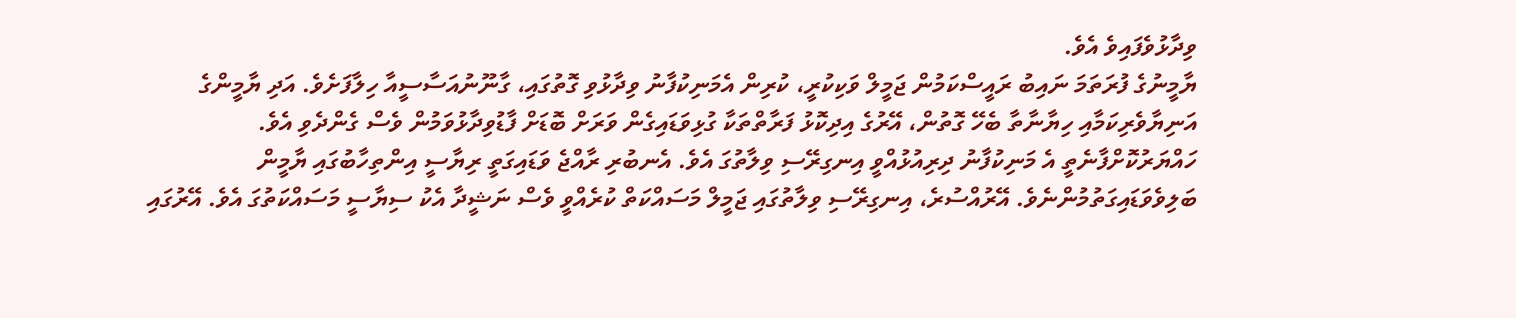ވިދާޅުވެފައިވެ އެވެ.
ޔާމީނުގެ ފުރަތަމަ ނައިބު ރައީސްކަމުން ޖަމީލް ވަކިކުރީ، ކުރިން އެމަނިކުފާނު ވިދާޅުވި ގޮތުގައި، ގާނޫނުއަސާސީއާ ހިލާފަށެވެ. އަދި ޔާމީންގެ އަނިޔާވެރިކަމާއި ހިޔާނާތާ ބެހޭ ގޮތުން، އޭރުގެ އިދިކޮޅު ފަރާތްތަކާ ގުޅިވަޑައިގެން ވަރަށް ބޮޑަށް ފާޑުވިދާޅުވަމުން ވެސް ގެންދެވި އެވެ.
ހައްޔަރުކޮށްފާނެތީ އެ މަނިކުފާނު ދިރިއުޅުއްވީ އިނގިރޭސި ވިލާތުގަ އެވެ. އެނބުރި ރާއްޖެ ވަޑައިގަތީ ރިޔާސީ އިންތިހާބުގައި ޔާމީން ބަލިވެވަޑައިގަތުމުންނެވެ. އޭރުއްސުރެ، އިނގިރޭސި ވިލާތުގައި ޖަމީލް މަސައްކަތް ކުރެއްވީ ވެސް ނަޝީދާ އެކު ސިޔާސީ މަސައްކަތުގަ އެވެ. އޭރުގައި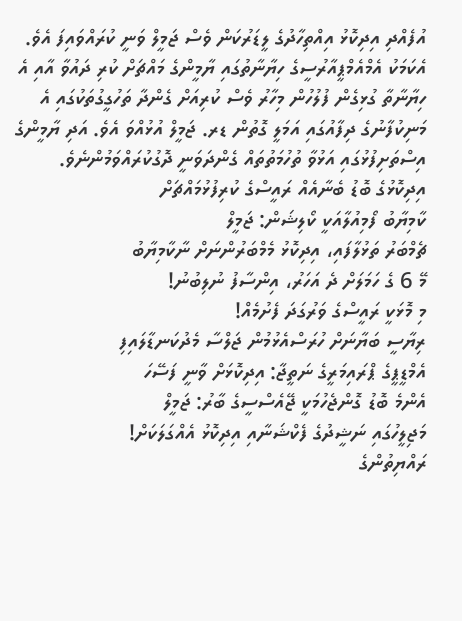އުފެއްދި އިދިކޮޅު އިއްތިހާދުގެ ލީޑަރުކަން ވެސް ޖަމީލް ވަނީ ކުރައްވައިފަ އެވެ.
އެކަމަކު އެމްއެމްޕީއާރުސީގެ ހިޔާނާތުގައި ޔާމީންގެ މައްޗަށް ކުރި ދައުވާ އާއި އެ ހިޔާނާތާ ގުޅިގެން ފުލުހުން މިހާރު ވެސް ކުރިއަށް ގެންދާ ތަހުގީގުތަކުގައި އެ މަނިކުފާނުގެ ދިފާއުގައި އަމަލީ ގޮތުން ޑރ. ޖަމީލް އުޅުއްވަ އެވެ. އަދި ޔާމީންގެ އިސްތަށިފުޅުގައި އަޅުވާ ތުހުމަތުތައް ގެންދަވަނީ ދޮގުކުރައްވަމުންނެވެ.
އިދިކޮޅުގެ ބޮޑު ބެނާއެއް ރައީސްގެ ކުރިފުޅުމައްޗަށް
ކާމިޔާބު ފޯމިއުލާއަކީ ކޯލިޝަން: ޖަމީލް
ޗެމްބަރު ތަޅުލާފައި، އިދިކޮޅު މެމްބަރުންނަށް ނާކާމިޔާބު
މޭ 6 ގެ ހަމަލަށް ދެ އަހަރު، އިންސާފު ނުލިބުނު!
މި މޮޅަކީ ރައީސްގެ ވަރުގަދަ ފެށުމެއް!
ރިޔާސީ ބަޔާނަށް ހުރަސްއެޅުމުން ޖަލްސާ މެދުކަނޑާލައިފި
އެމްޑީޕީގެ ޕްރައިމަރީގެ ނަތީޖާ: އިދިކޮޅަށް ވާނީ ފަސޭހަ
އެންމެ ބޮޑު ގޮންޖެހުމަކީ ޖޭއެސްސީގެ ބާރު: ޖަމީލް
މަޖިލީހުގައި ނަޝީދުގެ ފެކްޝަނާއި އިދިކޮޅު އެއްގަލަކަށް!
ރައްޔިތުންގެ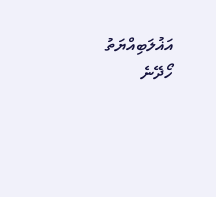އަޣުލަބިއްޔަތު ހޯދޭނެ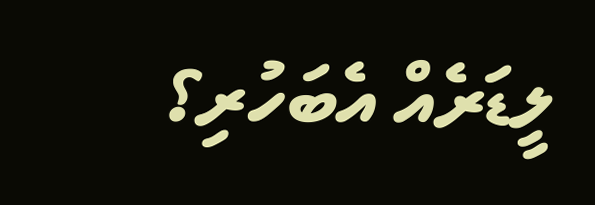ލީޑަރެއް އެބަހުރި؟